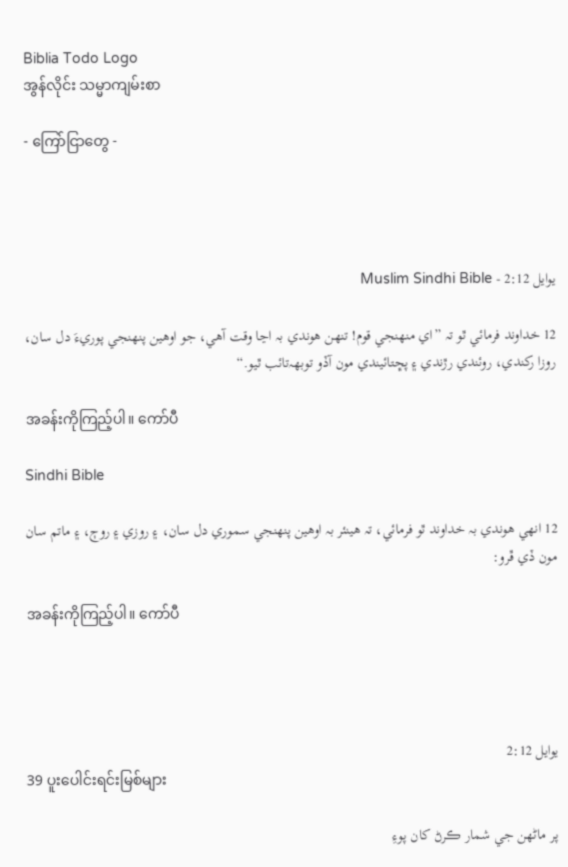Biblia Todo Logo
အွန်လိုင်း သမ္မာကျမ်းစာ

- ကြော်ငြာတွေ -




يوايل 2:12 - Muslim Sindhi Bible

12 خداوند فرمائي ٿو تہ ”اي منهنجي قوم! تنهن هوندي بہ اڃا وقت آهي، جو اوهين پنهنجي پوريءَ دل سان، روزا رکندي، روئندي رڙندي ۽ پڇتائيندي مون آڏو توبهہ‌تائب ٿيو.“

အခန်းကိုကြည့်ပါ။ ကော်ပီ

Sindhi Bible

12 انهي هوندي بہ خداوند ٿو فرمائي، تہ هينئر بہ اوهين پنهنجي سموري دل سان، ۽ روزي ۽ روڄ، ۽ ماتم سان مون ڏي ڦرو:

အခန်းကိုကြည့်ပါ။ ကော်ပီ




يوايل 2:12
39 ပူးပေါင်းရင်းမြစ်များ

پر ماڻهن جي شمار ڪرڻ کان پوءِ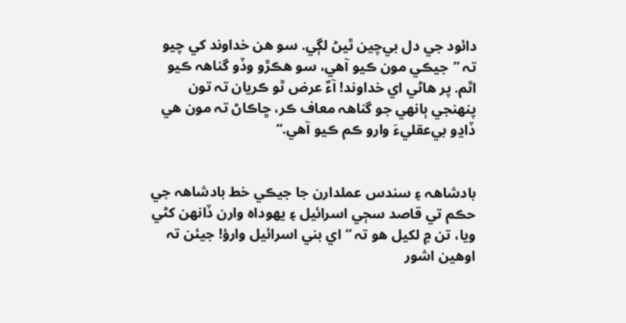دائود جي دل بي‌چين ٿيڻ لڳي. سو هن خداوند کي چيو تہ ”جيڪي مون ڪيو آهي، سو هڪڙو وڏو گناهہ ڪيو اٿم. پر هاڻي اي خداوند! آءٌ عرض ٿو ڪريان تہ تون پنهنجي ٻانهي جو گناهہ معاف ڪر، ڇاڪاڻ تہ مون هي ڏاڍو بي‌عقليءَ وارو ڪم ڪيو آهي.“


بادشاهہ ۽ سندس عملدارن جا جيڪي خط بادشاهہ جي حڪم تي قاصد سڄي اسرائيل ۽ يهوداہ وارن ڏانهن کڻي ويا، تن ۾ لکيل هو تہ ”اي بني اسرائيل وارؤ! جيئن تہ اوهين اشور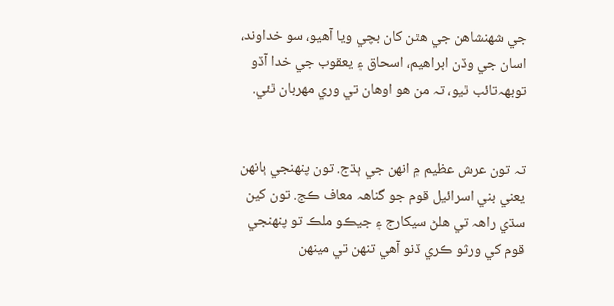جي شهنشاهن جي هٿن کان بچي ويا آهيو، سو خداوند، اسان جي وڏن ابراهيم، اسحاق ۽ يعقوب جي خدا آڏو توبهہ‌تائب ٿيو، تہ من هو اوهان تي وري مهربان ٿئي.


تہ تون عرش عظيم ۾ انهن جي ٻڌج. تون پنهنجي ٻانهن يعني بني اسرائيل قوم جو گناهہ معاف ڪج. تون کين سڌي راهہ تي هلڻ سيکارج ۽ جيڪو ملڪ تو پنهنجي قوم کي ورثو ڪري ڏنو آهي تنهن تي مينهن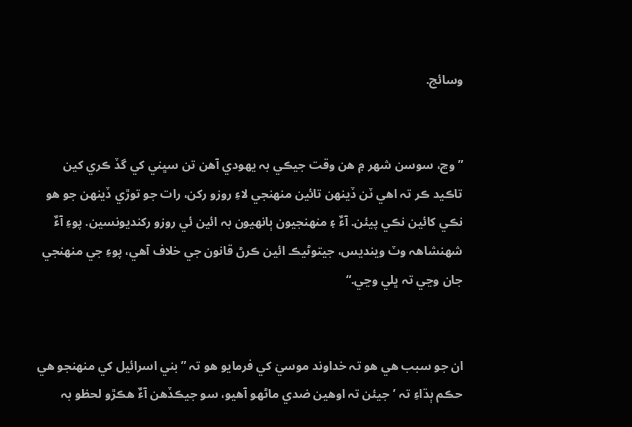وسائج.


”وڃ، سوسن شهر ۾ هن وقت جيڪي بہ يهودي آهن تن سڀني کي گڏ ڪري کين تاڪيد ڪر تہ اهي ٽن ڏينهن تائين منهنجي لاءِ روزو رکن، رات جو توڙي ڏينهن جو هو نڪي کائين نڪي پيئن. آءٌ ۽ منهنجيون ٻانهيون بہ ائين ئي روزو رکنديونسين. پوءِ آءٌ شهنشاهہ وٽ وينديس، جيتوڻيڪ ائين ڪرڻ قانون جي خلاف آهي، پوءِ جي منهنجي جان وڃي تہ ڀلي وڃي.“


ان جو سبب هي هو تہ خداوند موسيٰ کي فرمايو هو تہ ”بني اسرائيل کي منهنجو هي حڪم ٻڌاءِ تہ ’جيئن تہ اوهين ضدي ماڻهو آهيو، سو جيڪڏهن آءٌ هڪڙو لحظو بہ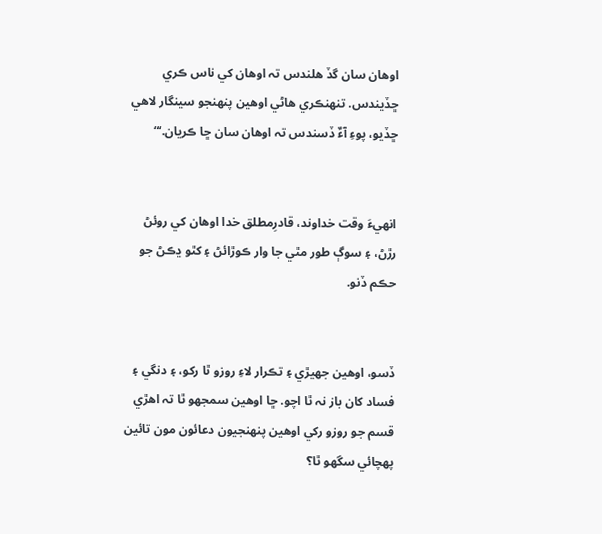اوهان سان گڏ هلندس تہ اوهان کي ناس ڪري ڇڏيندس. تنهنڪري هاڻي اوهين پنهنجو سينگار لاهي ڇڏيو، پوءِ آءٌ ڏسندس تہ اوهان سان ڇا ڪريان.‘“


انهيءَ وقت خداوند، قادرِمطلق خدا اوهان کي روئڻ رڙڻ، ۽ سوڳ طور مٿي جا وار ڪوڙائڻ ۽ کٿو ڍڪڻ جو حڪم ڏنو.


ڏسو، اوهين جھيڙي ۽ تڪرار لاءِ روزو ٿا رکو، ۽ دنگي ۽ فساد کان باز نہ ٿا اچو. ڇا اوهين سمجھو ٿا تہ اهڙي قسم جو روزو رکي اوهين پنهنجيون دعائون مون تائين پهچائي سگھو ٿا؟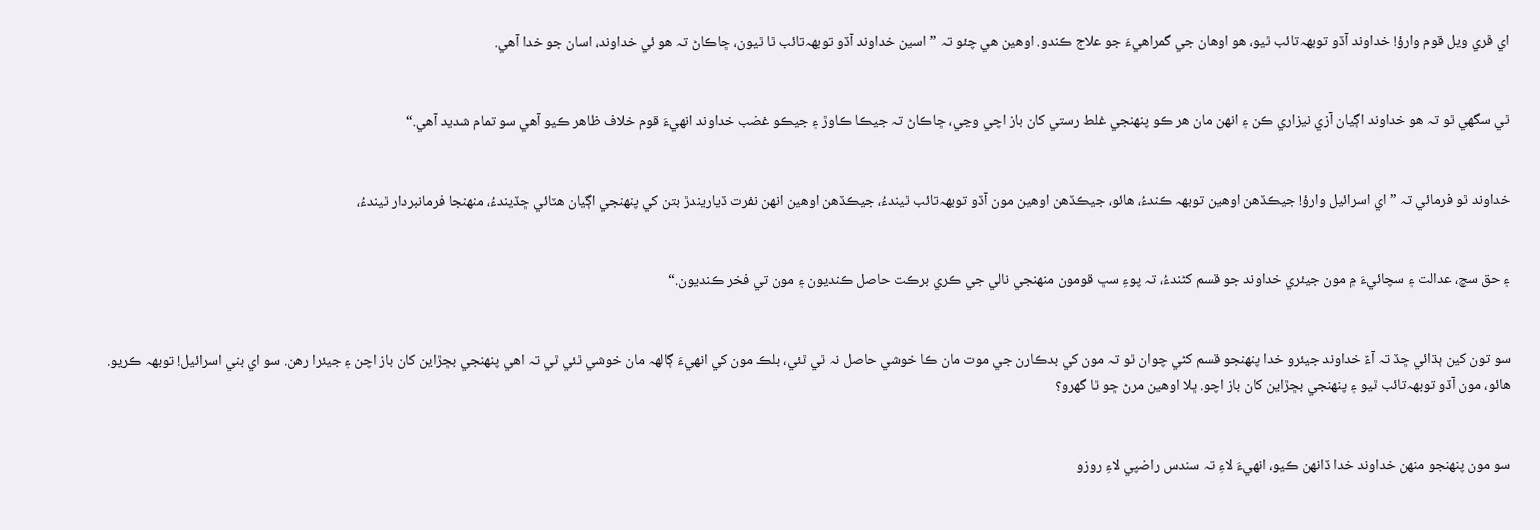اي ڦري ويل قوم وارؤ! خداوند آڏو توبهہ‌تائب ٿيو، هو اوهان جي گمراهيءَ جو علاج ڪندو. اوهين هي چئو تہ ”اسين خداوند آڏو توبهہ‌تائب ٿا ٿيون، ڇاڪاڻ تہ هو ئي خداوند، اسان جو خدا آهي.


ٿي سگھي ٿو تہ هو خداوند اڳيان آزي نيزاري ڪن ۽ انهن مان هر ڪو پنهنجي غلط رستي کان باز اچي وڃي، ڇاڪاڻ تہ جيڪا ڪاوڙ ۽ جيڪو غضب خداوند انهيءَ قوم خلاف ظاهر ڪيو آهي سو تمام شديد آهي.“


خداوند ٿو فرمائي تہ ”اي اسرائيل وارؤ! جيڪڏهن اوهين توبهہ ڪندءُ، هائو، جيڪڏهن اوهين مون آڏو توبهہ‌تائب ٿيندءُ، جيڪڏهن اوهين انهن نفرت ڏياريندڙ بتن کي پنهنجي اڳيان هٽائي ڇڏيندءُ، منهنجا فرمانبردار ٿيندءُ،


۽ حق سچ، عدالت ۽ سچائيءَ ۾ مون جيئري خداوند جو قسم کڻندءُ، تہ پوءِ سڀ قومون منهنجي نالي جي ڪري برڪت حاصل ڪنديون ۽ مون تي فخر ڪنديون.“


سو تون کين ٻڌائي ڇڏ تہ آءٌ خداوند جيئرو خدا پنهنجو قسم کڻي چوان ٿو تہ مون کي بدڪارن جي موت مان ڪا خوشي حاصل نہ ٿي ٿئي، بلڪ مون کي انهيءَ ڳالهہ مان خوشي ٿئي ٿي تہ اهي پنهنجي بڇڙاين کان باز اچن ۽ جيئرا رهن. سو اي بني اسرائيل! توبهہ ڪريو. هائو، مون آڏو توبهہ‌تائب ٿيو ۽ پنهنجي بڇڙاين کان باز اچو. ڀلا اوهين مرڻ ڇو ٿا گھرو؟


سو مون پنهنجو منهن خداوند خدا ڏانهن ڪيو، انهيءَ لاءِ تہ سندس راضپي لاءِ روزو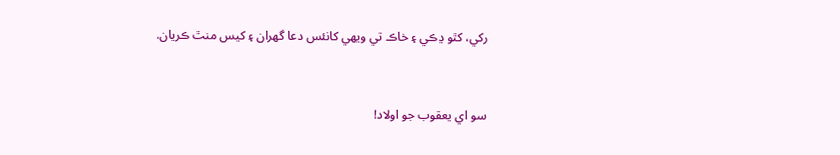رکي، کٿو ڍڪي ۽ خاڪ تي ويهي کانئس دعا گھران ۽ کيس منٿ ڪريان.


سو اي يعقوب جو اولاد!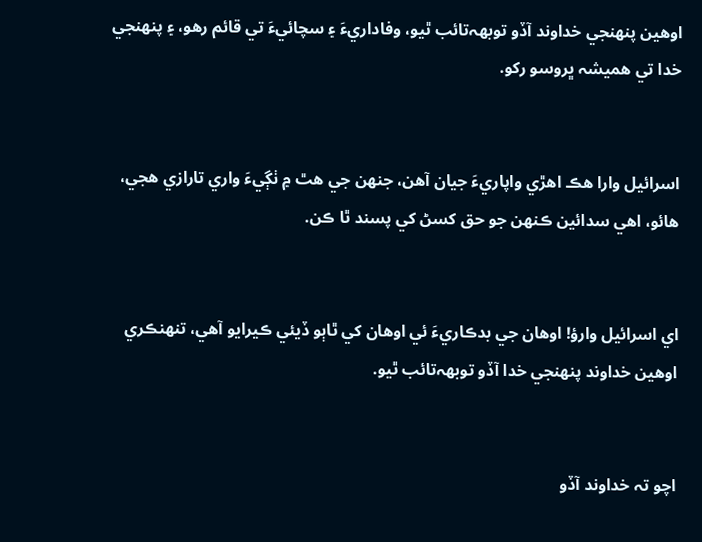اوهين پنهنجي خداوند آڏو توبهہ‌تائب ٿيو، وفاداريءَ ۽ سچائيءَ تي قائم رهو، ۽ پنهنجي خدا تي هميشہ ڀروسو رکو.


اسرائيل وارا هڪ اهڙي واپاريءَ جيان آهن، جنهن جي هٿ ۾ ٺڳيءَ واري تارازي هجي، هائو، اهي سدائين ڪنهن جو حق کسڻ کي پسند ٿا ڪن.


اي اسرائيل وارؤ! اوهان جي بدڪاريءَ ئي اوهان کي ٿاٻو ڏيئي ڪيرايو آهي، تنهنڪري اوهين خداوند پنهنجي خدا آڏو توبهہ‌تائب ٿيو.


اچو تہ خداوند آڏو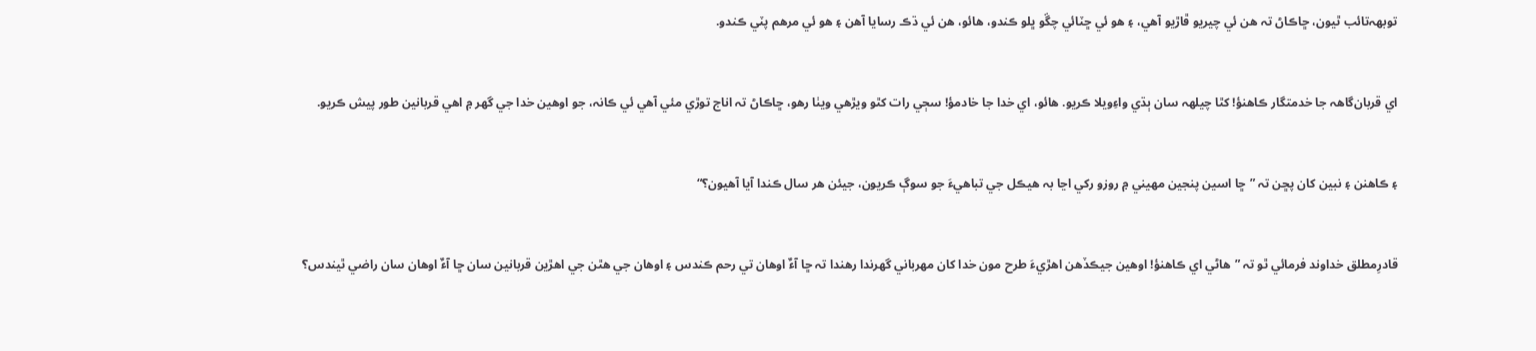توبهہ‌تائب ٿيون، ڇاڪاڻ تہ هن ئي چيريو ڦاڙيو آهي، ۽ هو ئي ڇٽائي چڱو ڀلو ڪندو، هائو، هن ئي ڌڪ رسايا آهن ۽ هو ئي مرهم پٽي ڪندو.


اي قربان‌گاهہ جا خدمتگار ڪاهنؤ! کٿا چيلهہ سان ٻڌي واءِ‌ويلا ڪريو. هائو، اي خدا جا خادمؤ! سڄي رات کٿو ويڙهي ويٺا رهو، ڇاڪاڻ تہ اناج توڙي مئي آهي ئي ڪانہ، جو اوهين خدا جي گھر ۾ اهي قربانين طور پيش ڪريو.


۽ ڪاهنن ۽ نبين کان پڇن تہ ”ڇا اسين پنجين مهيني ۾ روزو رکي اڃا بہ هيڪل جي تباهيءَ جو سوڳ ڪريون، جيئن هر سال ڪندا آيا آهيون؟“


قادرِمطلق خداوند فرمائي ٿو تہ ”هاڻي اي ڪاهنؤ! اوهين جيڪڏهن اهڙيءَ طرح مون خدا کان مهرباني گھرندا رهندا تہ ڇا آءٌ اوهان تي رحم ڪندس ۽ اوهان جي هٿن جي اهڙين قربانين سان ڇا آءٌ اوهان سان راضي ٿيندس؟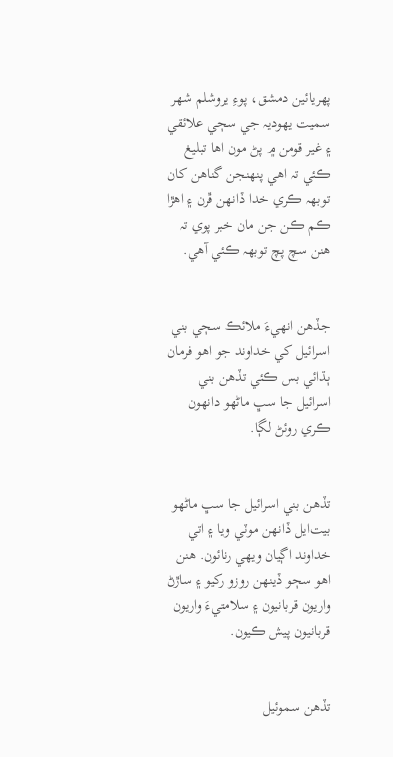پهريائين دمشق، پوءِ يروشلم شهر سميت يهوديہ جي سڄي علائقي ۽ غير قومن ۾ پڻ مون اها تبليغ ڪئي تہ اهي پنهنجن گناهن کان توبهہ ڪري خدا ڏانهن ڦرن ۽ اهڙا ڪم ڪن جن مان خبر پوي تہ هنن سچ پچ توبهہ ڪئي آهي.


جڏهن انهيءَ ملائڪ سڄي بني اسرائيل کي خداوند جو اهو فرمان ٻڌائي بس ڪئي تڏهن بني اسرائيل جا سڀ ماڻهو دانهون ڪري روئڻ لڳا.


تڏهن بني اسرائيل جا سڀ ماڻهو بيت‌ايل ڏانهن موٽي ويا ۽ اتي خداوند اڳيان ويهي رنائون. هنن اهو سڄو ڏينهن روزو رکيو ۽ ساڙڻ واريون قربانيون ۽ سلامتيءَ واريون قربانيون پيش ڪيون.


تڏهن سموئيل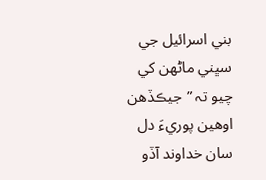بني اسرائيل جي سڀني ماڻهن کي چيو تہ ”جيڪڏهن اوهين پوريءَ دل سان خداوند آڏو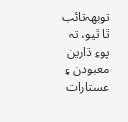توبهہ‌تائب ٿا ٿيو، تہ پوءِ ڌارين معبودن ۽ عستارات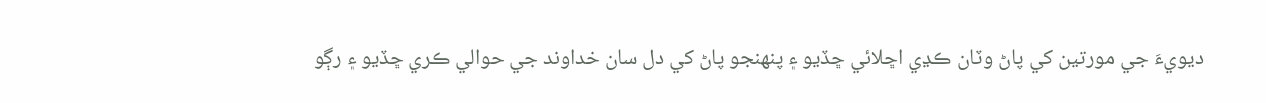ديويءَ جي مورتين کي پاڻ وٽان ڪڍي اڇلائي ڇڏيو ۽ پنهنجو پاڻ کي دل سان خداوند جي حوالي ڪري ڇڏيو ۽ رڳو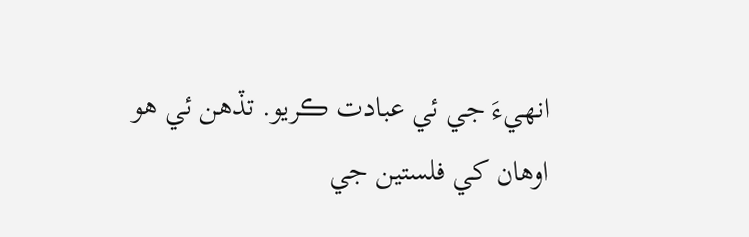انهيءَ جي ئي عبادت ڪريو. تڏهن ئي هو اوهان کي فلستين جي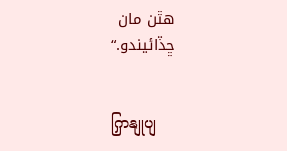هٿن مان ڇڏائيندو.“


ကြှနျုပျ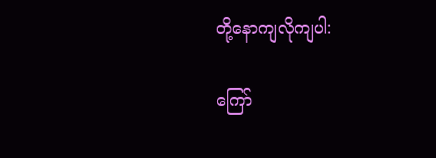တို့နောကျလိုကျပါ:

ကြော်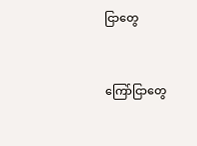ငြာတွေ


ကြော်ငြာတွေ